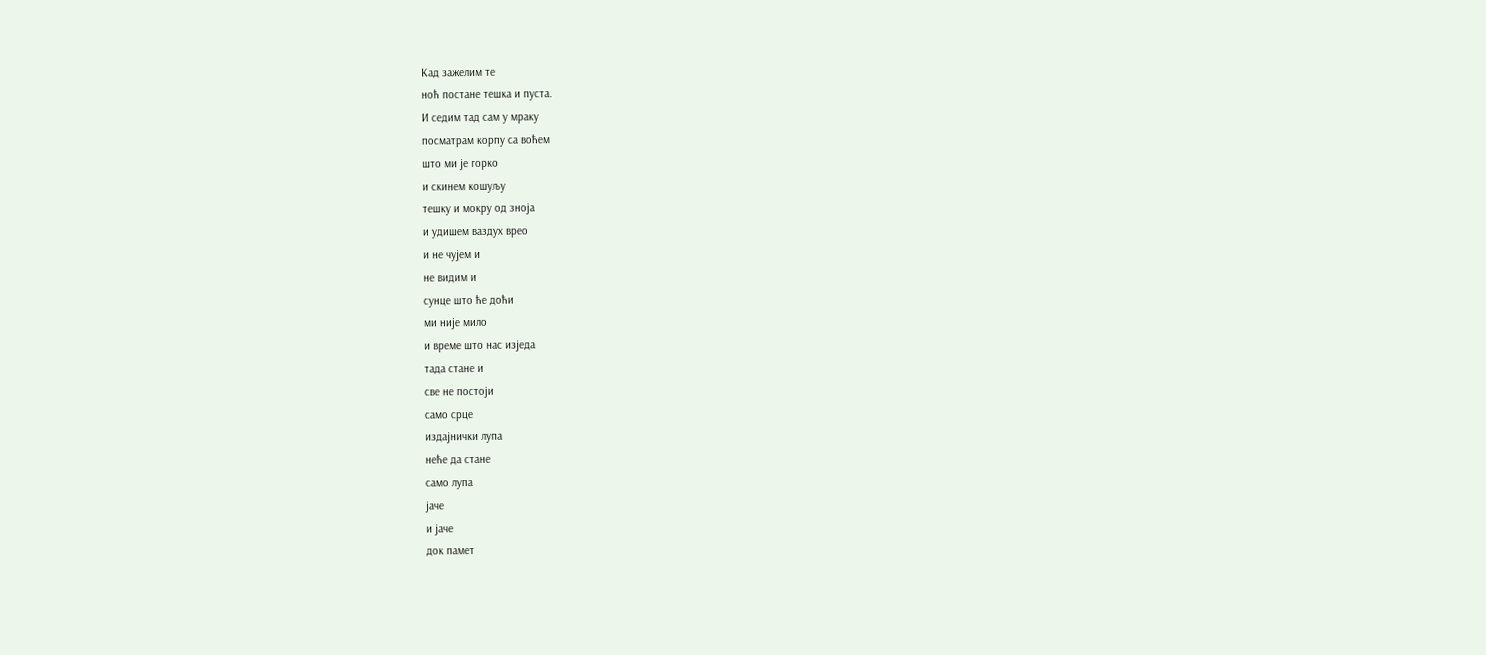Кад зажелим те
ноћ постане тешка и пуста.
И седим тад сам у мраку
посматрам корпу са воћем
што ми је горко
и скинем кошуљу
тешку и мокру од зноја
и удишем ваздух врео
и не чујем и
не видим и
сунце што ће доћи
ми није мило
и време што нас изједа
тада стане и
све не постоји
само срце
издајнички лупа
неће да стане
само лупа
јаче
и јаче
док памет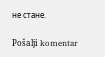не стане.

Pošalji komentar